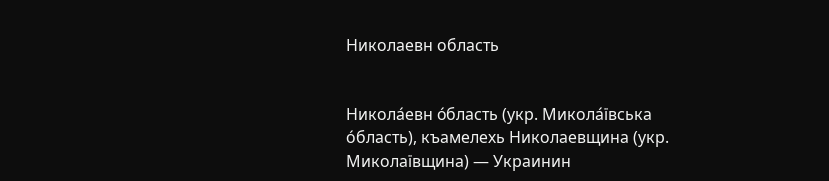Николаевн область


Никола́евн о́бласть (укр. Микола́ївська о́бласть), къамелехь Николаевщина (укр. Миколаївщина) — Украинин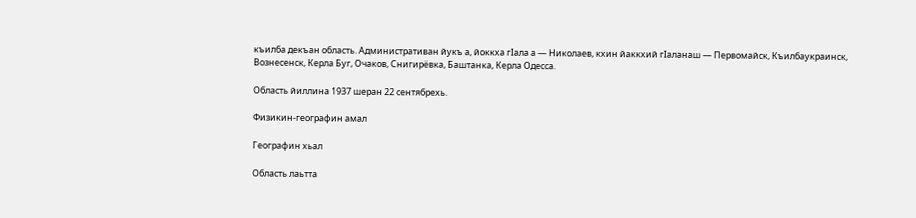къилба декъан область. Административан йукъ а, йоккха гӀала а — Николаев, кхин йаккхий гӀаланаш — Первомайск, Къилбаукраинск, Вознесенск, Керла Буг, Очаков, Снигирёвка, Баштанка, Керла Одесса.

Область йиллина 1937 шеран 22 сентябрехь.

Физикин-географин амал

Географин хьал

Область лаьтта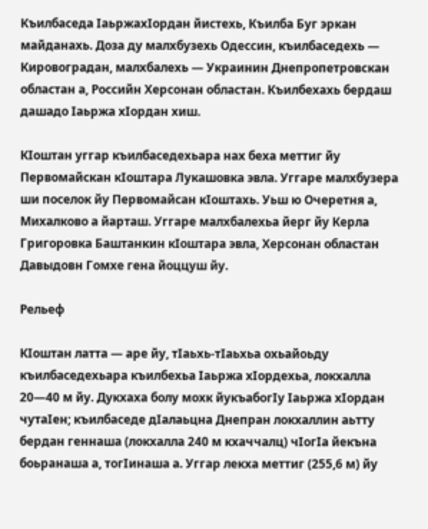Къилбаседа ӀаьржахӀордан йистехь, Къилба Буг эркан майданахь. Доза ду малхбузехь Одессин, къилбаседехь — Кировоградан, малхбалехь — Украинин Днепропетровскан областан а, Российн Херсонан областан. Къилбехахь бердаш дашадо Ӏаьржа хӀордан хиш.

КӀоштан уггар къилбаседехьара нах беха меттиг йу Первомайскан кӀоштара Лукашовка эвла. Уггаре малхбузера ши поселок йу Первомайсан кӀоштахь. Уьш ю Очеретня а, Михалково а йарташ. Уггаре малхбалехьа йерг йу Керла Григоровка Баштанкин кӀоштара эвла, Херсонан областан Давыдовн Гомхе гена йоццуш йу.

Рельеф

КӀоштан латта — аре йу, тӀаьхь-тӀаьхьа охьайоьду къилбаседехьара къилбехьа Ӏаьржа хӀордехьа, локхалла 20—40 м йу. Дукхаха болу мохк йукъабогӀу Ӏаьржа хӀордан чутаӀен; къилбаседе дӀалаьцна Днепран локхаллин аьтту бердан геннаша (локхалла 240 м кхаччалц) чӀогӀа йекъна боьранаша а, тогӀинаша а. Уггар лекха меттиг (255,6 м) йу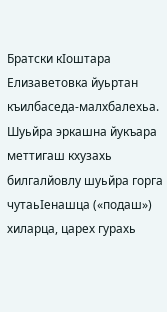Братски кӀоштара Елизаветовка йуьртан къилбаседа-малхбалехьа. Шуьйра эркашна йукъара меттигаш кхузахь билгалйовлу шуьйра горга чутаьӀенашца («подаш») хиларца, царех гурахь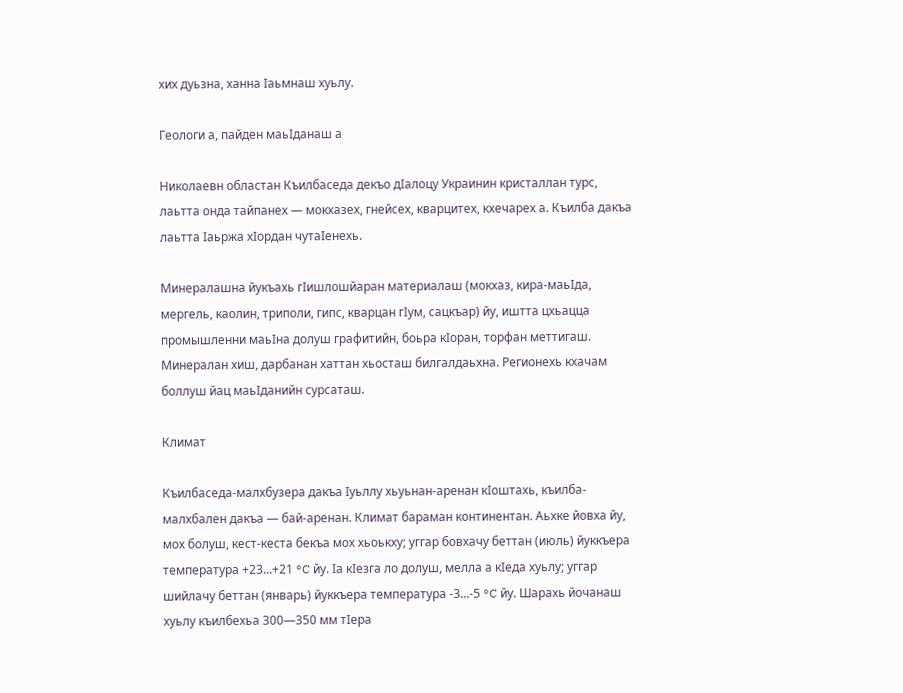хих дуьзна, ханна Ӏаьмнаш хуьлу.

Геологи а, пайден маьӀданаш а

Николаевн областан Къилбаседа декъо дӀалоцу Украинин кристаллан турс, лаьтта онда тайпанех — мокхазех, гнейсех, кварцитех, кхечарех а. Къилба дакъа лаьтта Ӏаьржа хӀордан чутаӀенехь.

Минералашна йукъахь гӀишлошйаран материалаш (мокхаз, кира-маьӀда, мергель, каолин, триполи, гипс, кварцан гӀум, сацкъар) йу, иштта цхьацца промышленни маьӀна долуш графитийн, боьра кӀоран, торфан меттигаш. Минералан хиш, дарбанан хаттан хьосташ билгалдаьхна. Регионехь кхачам боллуш йац маьӀданийн сурсаташ.

Климат

Къилбаседа-малхбузера дакъа Ӏуьллу хьуьнан-аренан кӀоштахь, къилба-малхбален дакъа — бай-аренан. Климат бараман континентан. Аьхке йовха йу, мох болуш, кест-кеста бекъа мох хьоькху; уггар бовхачу беттан (июль) йуккъера температура +23...+21 °C йу. Ӏа кӀезга ло долуш, мелла а кӀеда хуьлу; уггар шийлачу беттан (январь) йуккъера температура -3...-5 °C йу. Шарахь йочанаш хуьлу къилбехьа 300—350 мм тӀера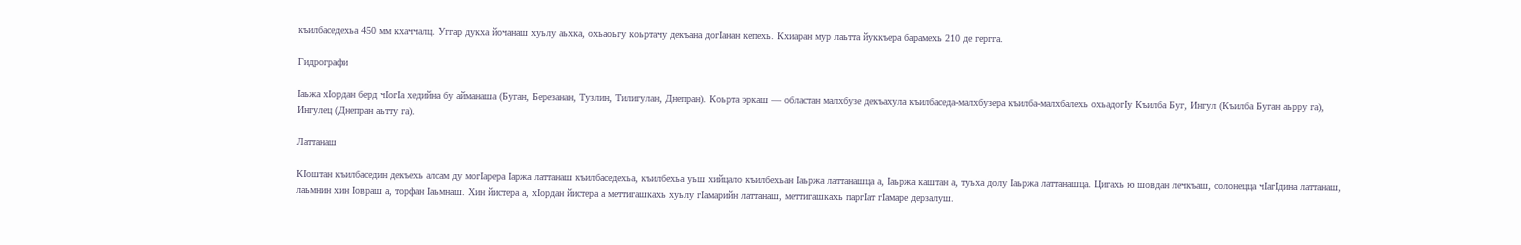къилбаседехьа 450 мм кхаччалц. Уггар дукха йочанаш хуьлу аьхка, охьаоьгу коьртачу декъана догӀанан кепехь. Кхиаран мур лаьтта йуккъера барамехь 210 де гергга.

Гидрографи

Ӏаьжа хӀордан берд чӀогӀа хедийна бу айманаша (Буган, Березанан, Тузлин, Тилигулан, Днепран). Коьрта эркаш — областан малхбузе декъахула къилбаседа-малхбузера къилба-малхбалехь охьадогӀу Къилба Буг, Ингул (Къилба Буган аьрру га), Ингулец (Днепран аьтту га).

Латтанаш

КӀоштан къилбаседин декъехь алсам ду могӀарера Ӏаржа латтанаш къилбаседехьа, къилбехьа уьш хийцало къилбехьан Ӏаьржа латтанашца а, Ӏаьржа каштан а, туьха долу Ӏаьржа латтанашца. Цигахь ю шовдан лечкъаш, солонецца чӀагӀдина латтанаш, лаьмнин хин Ӏовраш а, торфан Ӏаьмнаш. Хин йистера а, хӀордан йистера а меттигашкахь хуьлу гӀамарийн латтанаш, меттигашкахь паргӀат гӀамаре дерзалуш.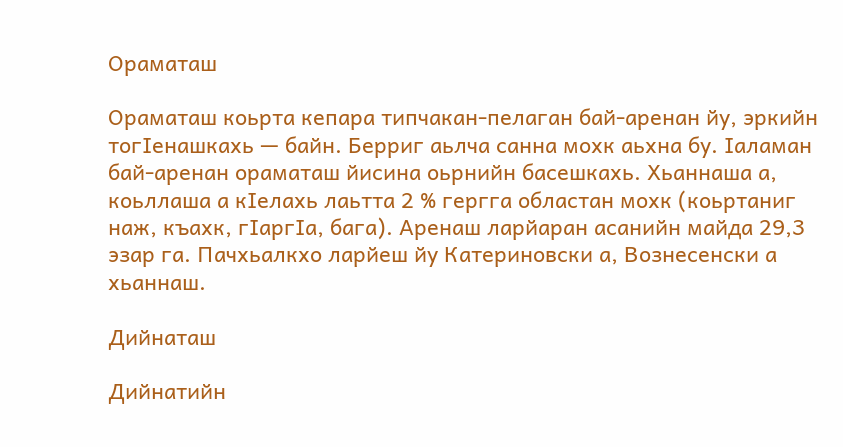Ораматаш

Ораматаш коьрта кепара типчакан-пелаган бай-аренан йу, эркийн тогӀенашкахь — байн. Берриг аьлча санна мохк аьхна бу. Ӏаламан бай-аренан ораматаш йисина оьрнийн басешкахь. Хьаннаша а, коьллаша а кӀелахь лаьтта 2 % гергга областан мохк (коьртаниг наж, къахк, гӀаргӀа, бага). Аренаш ларйаран асанийн майда 29,3 эзар га. Пачхьалкхо ларйеш йу Катериновски а, Вознесенски а хьаннаш.

Дийнаташ

Дийнатийн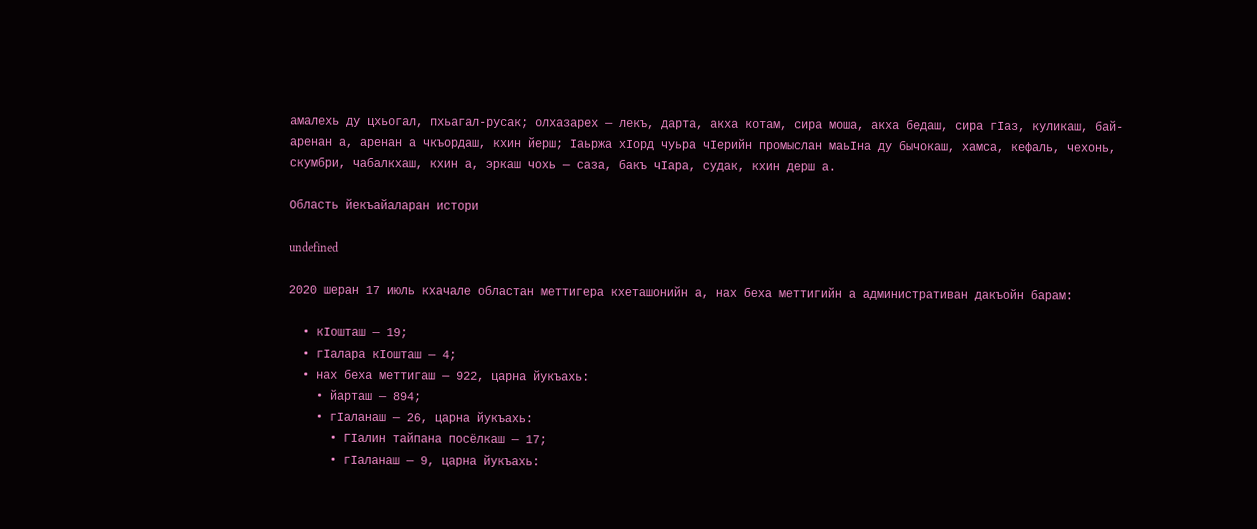амалехь ду цхьогал, пхьагал-русак; олхазарех — лекъ, дарта, акха котам, сира моша, акха бедаш, сира гӀаз, куликаш, бай-аренан а, аренан а чкъордаш, кхин йерш; Ӏаьржа хӀорд чуьра чӀерийн промыслан маьӀна ду бычокаш, хамса, кефаль, чехонь, скумбри, чабалкхаш, кхин а, эркаш чохь — саза, бакъ чӀара, судак, кхин дерш а.

Область йекъайаларан истори

undefined

2020 шеран 17 июль кхачале областан меттигера кхеташонийн а, нах беха меттигийн а административан дакъойн барам:

  • кӀошташ — 19;
  • гӀалара кӀошташ — 4;
  • нах беха меттигаш — 922, царна йукъахь:
    • йарташ — 894;
    • гӀаланаш — 26, царна йукъахь:
      • ГӀалин тайпана посёлкаш — 17;
      • гӀаланаш — 9, царна йукъахь: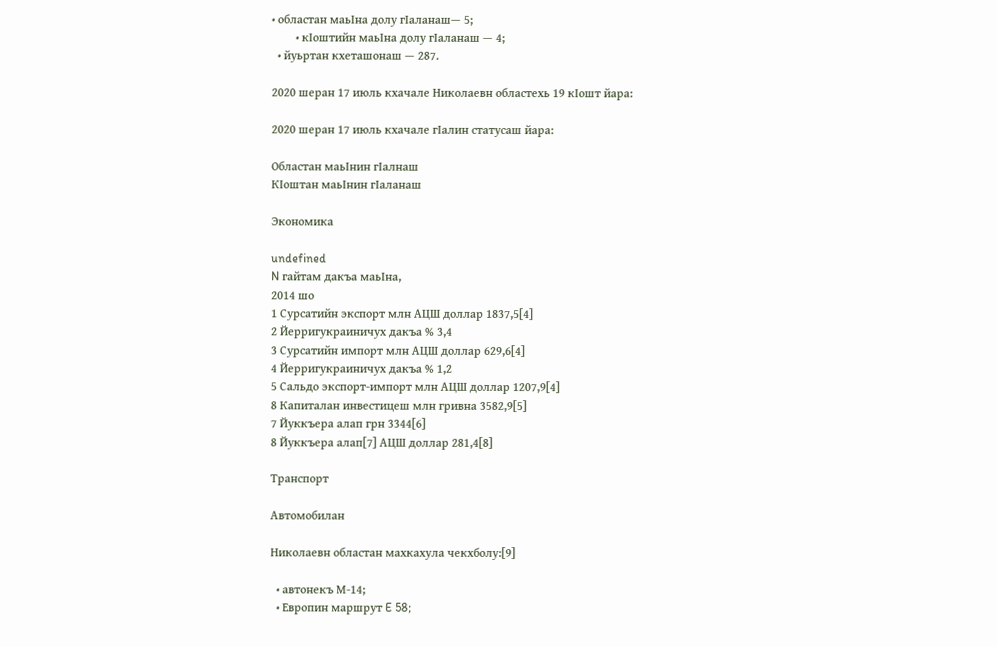• областан маьӀна долу гӀаланаш— 5;
        • кӀоштийн маьӀна долу гӀаланаш — 4;
  • йуьртан кхеташонаш — 287.

2020 шеран 17 июль кхачале Николаевн областехь 19 кӀошт йара:

2020 шеран 17 июль кхачале гӀалин статусаш йара:

Областан маьӀнин гӀалнаш
КӀоштан маьӀнин гӀаланаш

Экономика

undefined
N гайтам дакъа маьӀна,
2014 шо
1 Сурсатийн экспорт млн АЦШ доллар 1837,5[4]
2 Йерригукраиничух дакъа % 3,4
3 Сурсатийн импорт млн АЦШ доллар 629,6[4]
4 Йерригукраиничух дакъа % 1,2
5 Сальдо экспорт-импорт млн АЦШ доллар 1207,9[4]
8 Капиталан инвестицеш млн гривна 3582,9[5]
7 Йуккъера алап грн 3344[6]
8 Йуккъера алап[7] АЦШ доллар 281,4[8]

Транспорт

Автомобилан

Николаевн областан махкахула чекхболу:[9]

  • автонекъ М-14;
  • Европин маршрут E 58;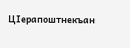ЦӀерапоштнекъан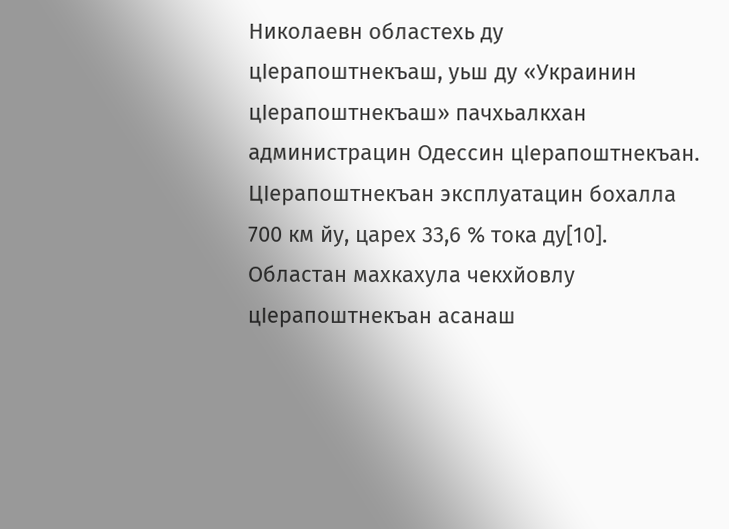Николаевн областехь ду цӀерапоштнекъаш, уьш ду «Украинин цӀерапоштнекъаш» пачхьалкхан администрацин Одессин цӀерапоштнекъан. ЦӀерапоштнекъан эксплуатацин бохалла 700 км йу, царех 33,6 % тока ду[10]. Областан махкахула чекхйовлу цӀерапоштнекъан асанаш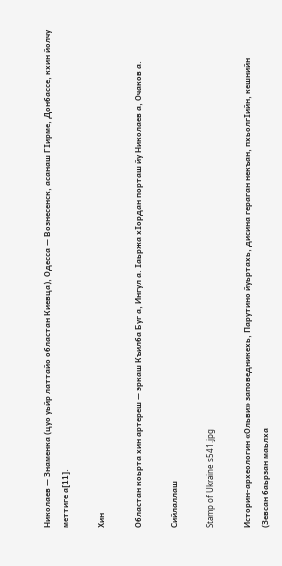Николаев — Знаменка (цуо уьйр латтайо областан Киевца), Одесса — Вознесенск, асанаш ГӀирме, Донбассе, кхин йолчу меттиге а[11].

Хин

Областан коьрта хин артереш — эркаш Къилба Буг а, Ингул а. Ӏаьржа хӀордан порташ йу Николаев а, Очаков а.

Сийлаллаш

Stamp of Ukraine s541.jpg

Историн-археологин «Ольви» заповедникехь, Парутино йуьртахь, дисина гераган некъан, пхьолгӀийн, кешнийн (Зевсан баьрзан маьлха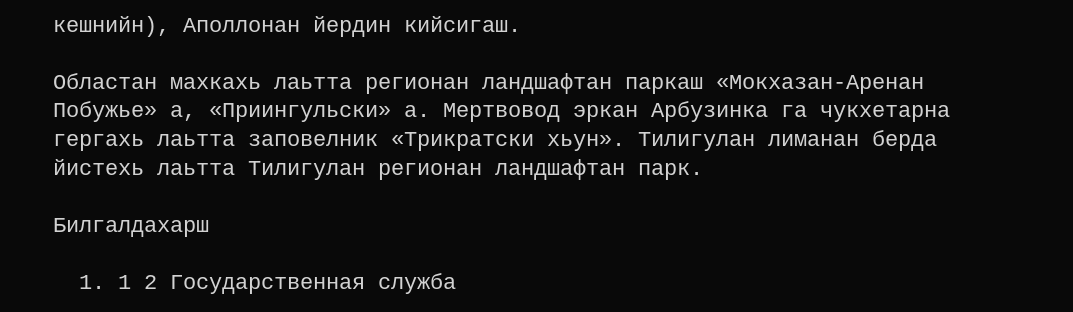кешнийн), Аполлонан йердин кийсигаш.

Областан махкахь лаьтта регионан ландшафтан паркаш «Мокхазан-Аренан Побужье» а, «Приингульски» а. Мертвовод эркан Арбузинка га чукхетарна гергахь лаьтта заповелник «Трикратски хьун». Тилигулан лиманан берда йистехь лаьтта Тилигулан регионан ландшафтан парк.

Билгалдахарш

  1. 1 2 Государственная служба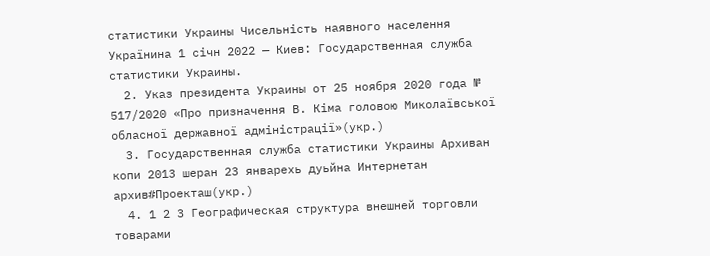статистики Украины Чисельність наявного населення Українина 1 січн 2022 — Киев: Государственная служба статистики Украины.
  2. Указ президента Украины от 25 ноября 2020 года № 517/2020 «Про призначення В. Кіма головою Миколаївської обласної державної адміністрації»(укр.)
  3. Государственная служба статистики Украины Архиван копи 2013 шеран 23 январехь дуьйна Интернетан архив#Проекташ(укр.)
  4. 1 2 3 Географическая структура внешней торговли товарами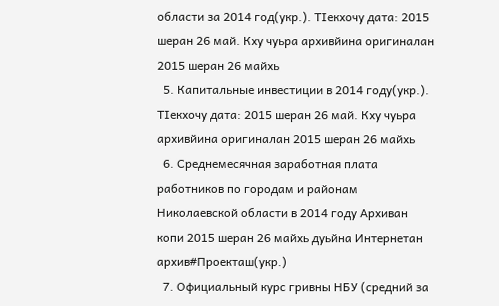области за 2014 год(укр.). ТӀекхочу дата: 2015 шеран 26 май. Кху чуьра архивйина оригиналан 2015 шеран 26 майхь
  5. Капитальные инвестиции в 2014 году(укр.). ТӀекхочу дата: 2015 шеран 26 май. Кху чуьра архивйина оригиналан 2015 шеран 26 майхь
  6. Среднемесячная заработная плата работников по городам и районам Николаевской области в 2014 году Архиван копи 2015 шеран 26 майхь дуьйна Интернетан архив#Проекташ(укр.)
  7. Официальный курс гривны НБУ (средний за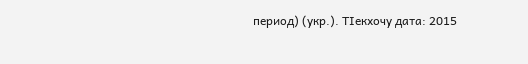период) (укр.). ТӀекхочу дата: 2015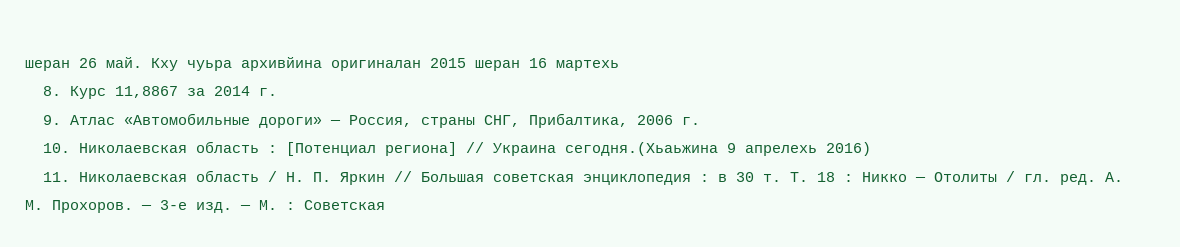шеран 26 май. Кху чуьра архивйина оригиналан 2015 шеран 16 мартехь
  8. Курс 11,8867 за 2014 г.
  9. Атлас «Автомобильные дороги» — Россия, страны СНГ, Прибалтика, 2006 г.
  10. Николаевская область : [Потенциал региона] // Украина сегодня.(Хьаьжина 9 апрелехь 2016)
  11. Николаевская область / Н. П. Яркин // Большая советская энциклопедия : в 30 т. Т. 18 : Никко — Отолиты / гл. ред. А. М. Прохоров. — 3-е изд. — М. : Советская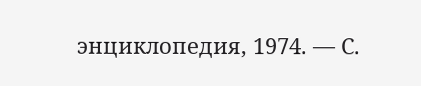энциклопедия, 1974. — С.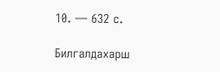10. — 632 с.

Билгалдахарш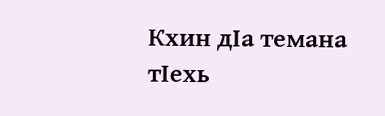Кхин дӀа темана тӀехь